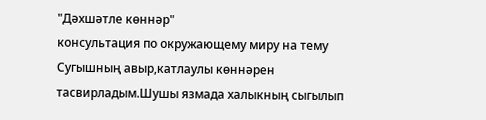"Дәхшәтле көннәр"
консультация по окружающему миру на тему
Сугышның авыр,катлаулы көннәрен тасвирладым.Шушы язмада халыкның сыгылып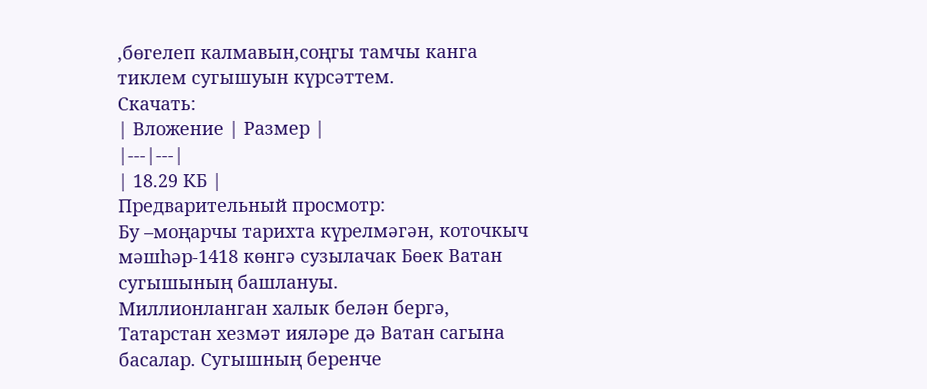,бөгелеп калмавын,соңгы тамчы канга тиклем сугышуын күрсәттем.
Скачать:
| Вложение | Размер |
|---|---|
| 18.29 КБ |
Предварительный просмотр:
Бу –моңарчы тарихта күрелмәгән, коточкыч мәшһәр-1418 көнгә сузылачак Бөек Ватан сугышының башлануы.
Миллионланган халык белән бергә, Татарстан хезмәт ияләре дә Ватан сагына басалар. Сугышның беренче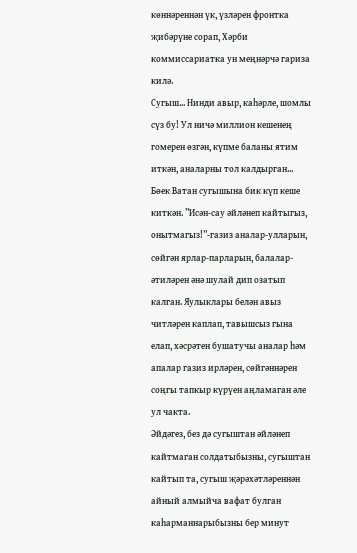көннәреннән үк, үзләрен фронтка җибәрүне сорап, Хәрби коммиссариатка ун меңнәрчә гариза килә.
Сугыш... Нинди авыр, каһәрле, шомлы сүз бу! Ул ничә миллион кешенең гомерен өзгән, күпме баланы ятим иткән, аналарны тол калдырган...
Бөек Ватан сугышына бик күп кеше киткән. ”Исән-сау әйләнеп кайтыгыз, онытмагыз!”-газиз аналар-улларын, сөйгән ярлар-парларын, балалар-әтиләрен әнә шулай дип озатып калган. Яулыклары белән авыз читләрен каплап, тавышсыз гына елап, хәсрәтен бушатучы аналар һәм апалар газиз ирләрен, сөйгәннәрен соңгы тапкыр күрүен аңламаган әле ул чакта.
Әйдәгез, без дә сугыштан әйләнеп кайтмаган солдатыбызны, сугыштан кайтып та, сугыш җәрәхәтләреннән айный алмыйча вафат булган каһарманнарыбызны бер минут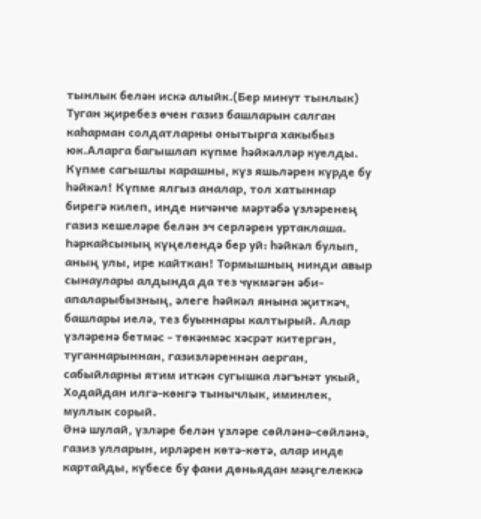тынлык белән искә алыйк.(Бер минут тынлык)
Туган җиребез өчен газиз башларын салган каһарман солдатларны онытырга хакыбыз юк.Аларга багышлап күпме һәйкәлләр куелды.
Күпме сагышлы карашны, күз яшьләрен күрде бу һәйкәл! Күпме ялгыз аналар, тол хатыннар бирегә килеп, инде ничәнче мәртәбә үзләренең газиз кешеләре белән эч серләрен уртаклаша. Һәркайсының күңелендә бер уй: һәйкәл булып, аның улы, ире кайткан! Тормышның нинди авыр сынаулары алдында да тез чүкмәгән әби-апаларыбызның, әлеге һәйкәл янына җиткәч, башлары иелә, тез буыннары калтырый. Алар үзләренә бетмәс - төкәнмәс хәсрәт китергән, туганнарыннан, газизләреннән аерган, сабыйларны ятим иткән сугышка ләгънәт укый, Ходайдан илгә-көнгә тынычлык, иминлек, муллык сорый.
Әнә шулай, үзләре белән үзләре сөйләнә-сөйләнә, газиз улларын, ирләрен көтә-көтә, алар инде картайды, күбесе бу фани дөньядан мәңгелеккә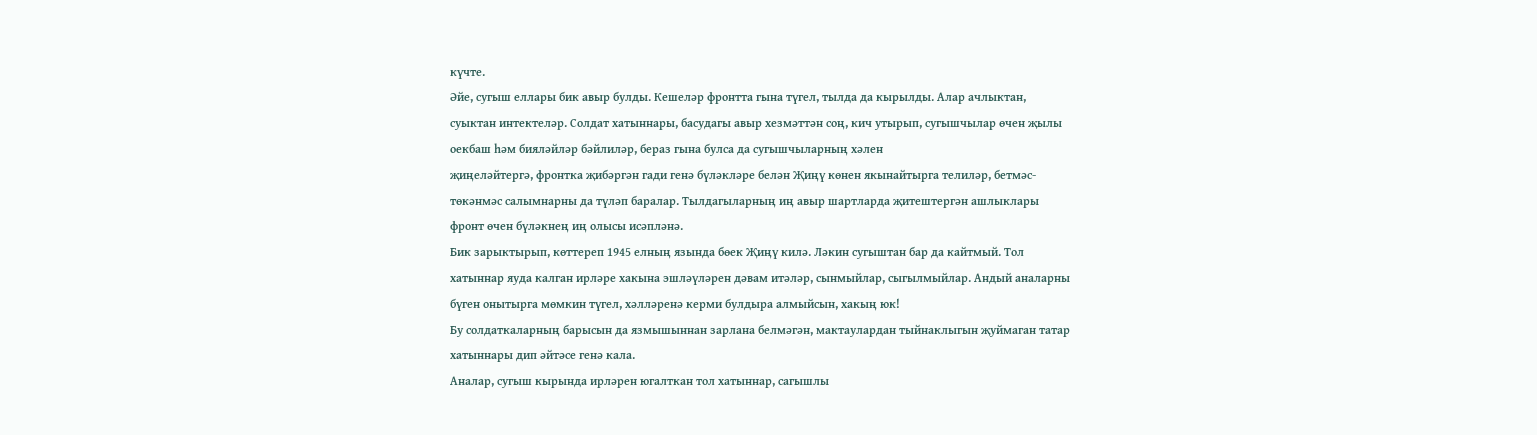күчте.
Әйе, сугыш еллары бик авыр булды. Кешеләр фронтта гына түгел, тылда да кырылды. Алар ачлыктан, суыктан интектеләр. Солдат хатыннары, басудагы авыр хезмәттән соң, кич утырып, сугышчылар өчен җылы оекбаш һәм бияләйләр бәйлиләр, бераз гына булса да сугышчыларның хәлен
җиңеләйтергә, фронтка җибәргән гади генә бүләкләре белән Җиңү көнен якынайтырга телиләр, бетмәс-төкәнмәс салымнарны да түләп баралар. Тылдагыларның иң авыр шартларда җитештергән ашлыклары фронт өчен бүләкнең иң олысы исәпләнә.
Бик зарыктырып, көттереп 1945 елның язында бөек Җиңү килә. Ләкин сугыштан бар да кайтмый. Тол хатыннар яуда калган ирләре хакына эшләүләрен дәвам итәләр, сынмыйлар, сыгылмыйлар. Андый аналарны бүген онытырга мөмкин түгел, хәлләренә керми булдыра алмыйсын, хакың юк!
Бу солдаткаларның барысын да язмышыннан зарлана белмәгән, мактаулардан тыйнаклыгын җуймаган татар хатыннары дип әйтәсе генә кала.
Аналар, сугыш кырында ирләрен югалткан тол хатыннар, сагышлы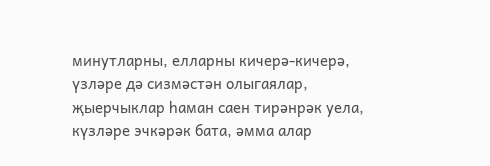минутларны, елларны кичерә-кичерә, үзләре дә сизмәстән олыгаялар, җыерчыклар һаман саен тирәнрәк уела, күзләре эчкәрәк бата, әмма алар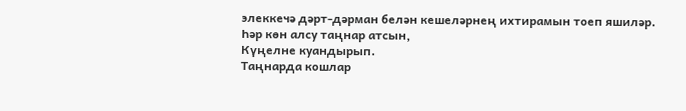элеккечә дәрт-дәрман белән кешеләрнең ихтирамын тоеп яшиләр.
Һәр көн алсу таңнар атсын,
Күңелне куандырып.
Таңнарда кошлар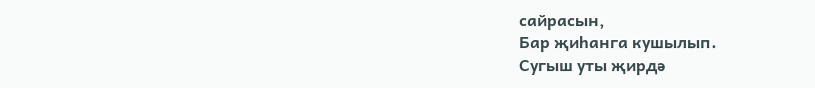сайрасын,
Бар җиһанга кушылып.
Сугыш уты җирдә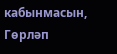кабынмасын,
Гөрләп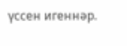үссен игеннәр.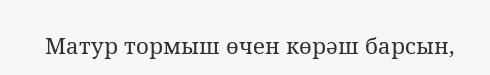Матур тормыш өчен көрәш барсын,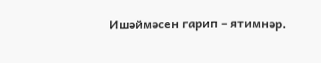Ишәймәсен гарип – ятимнәр.